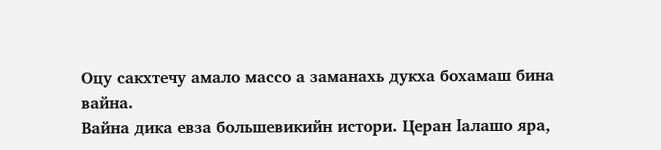Оцу сакхтечу амало массо а заманахь дукха бохамаш бина вайна.
Вайна дика евза большевикийн истори. Церан ӏалашо яра,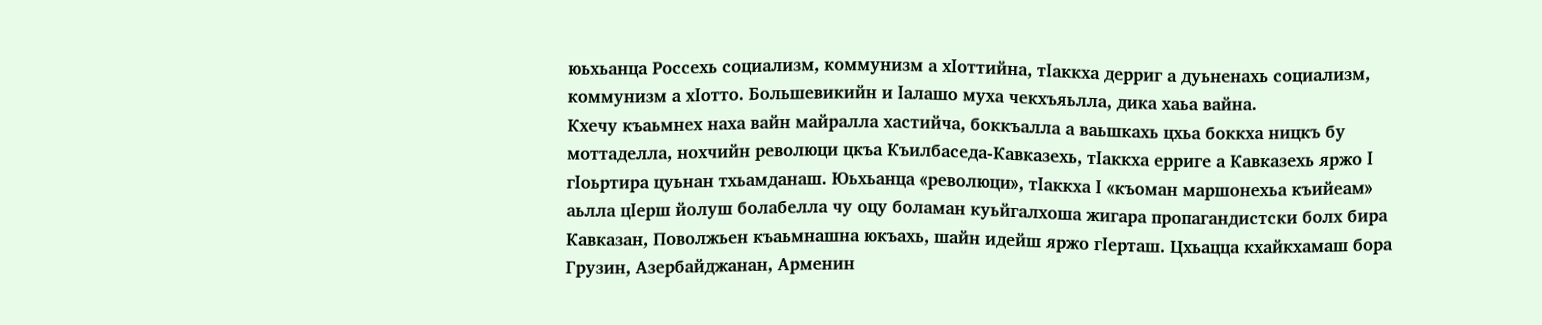юьхьанца Россехь социализм, коммунизм а хӏоттийна, тӏаккха дерриг а дуьненахь социализм, коммунизм а хӏотто. Большевикийн и ӏалашо муха чекхъяьлла, дика хаьа вайна.
Кхечу къаьмнех наха вайн майралла хастийча, боккъалла а ваьшкахь цхьа боккха ницкъ бу моттаделла, нохчийн революци цкъа Къилбаседа-Кавказехь, тӏаккха ерриге а Кавказехь яржо ӏ гӏоьртира цуьнан тхьамданаш. Юьхьанца «революци», тӏаккха ӏ «къоман маршонехьа къийеам» аьлла цӏерш йолуш болабелла чу оцу боламан куьйгалхоша жигара пропагандистски болх бира Кавказан, Поволжьен къаьмнашна юкъахь, шайн идейш яржо гӏерташ. Цхьацца кхайкхамаш бора Грузин, Азербайджанан, Арменин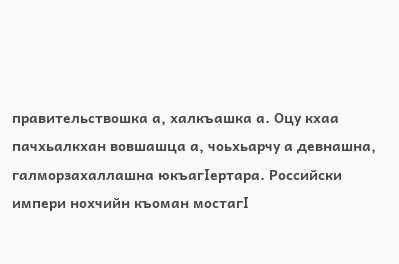правительствошка а, халкъашка а. Оцу кхаа пачхьалкхан вовшашца а, чоьхьарчу а девнашна, галморзахаллашна юкъагӏертара. Российски импери нохчийн къоман мостагӏ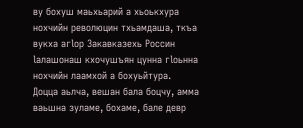ву бохуш маьхьарий а хьоькхура нохчийн революцин тхьамдаша, ткъа вукха агӏор Закавказехь Россин ӏалашонаш кхочушъян цунна гӏоьнна нохчийн лаамхой а бохуьйтура.
Доцца аьлча, вешан бала боцчу, амма ваьшна зуламе, бохаме, бале девр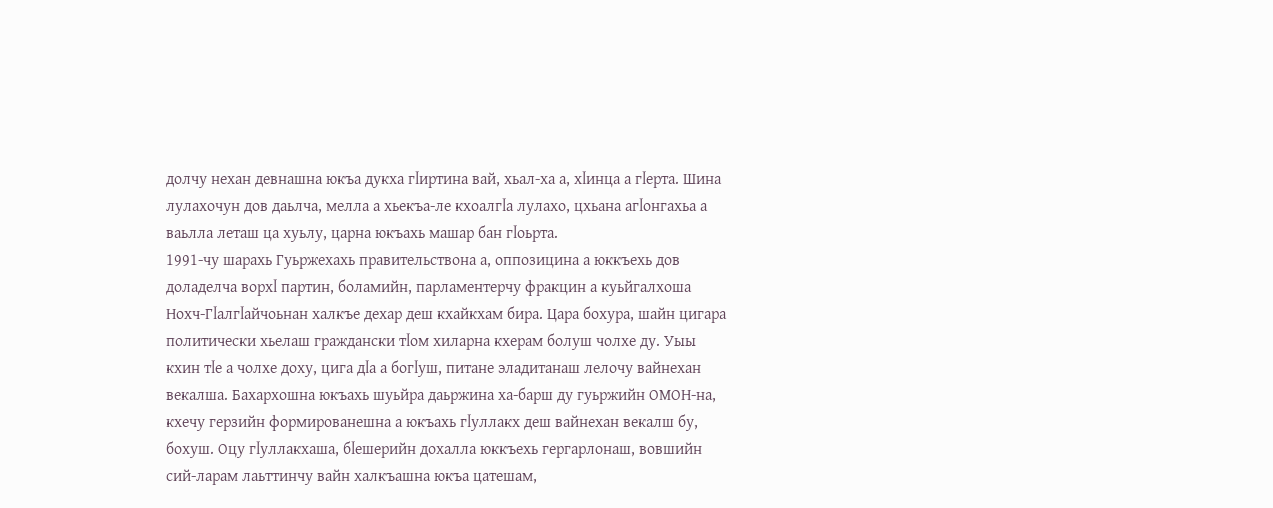долчу нехан девнашна юкъа дукха гӏиртина вай, хьал-ха а, хӏинца а гӏерта. Шина лулахочун дов даьлча, мелла а хьекъа-ле кхоалгӏа лулахо, цхьана агӏонгахьа а ваьлла леташ ца хуьлу, царна юкъахь машар бан гӏоьрта.
1991-чу шарахь Гуьржехахь правительствона а, оппозицина а юккъехь дов доладелча ворхӏ партин, боламийн, парламентерчу фракцин а куьйгалхоша Нохч-Гӏалгӏайчоьнан халкъе дехар деш кхайкхам бира. Цара бохура, шайн цигара политически хьелаш граждански тӏом хиларна кхерам болуш чолхе ду. Уыы кхин тӏе а чолхе доху, цига дӏа а богӏуш, питане эладитанаш лелочу вайнехан векалша. Бахархошна юкъахь шуьйра даьржина ха-барш ду гуьржийн ОМОН-на, кхечу герзийн формированешна а юкъахь гӏуллакх деш вайнехан векалш бу, бохуш. Оцу гӏуллакхаша, бӏешерийн дохалла юккъехь гергарлонаш, вовшийн сий-ларам лаьттинчу вайн халкъашна юкъа цатешам,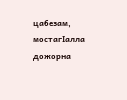цабезам, мостагӏалла дожорна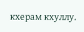кхерам кхуллу.